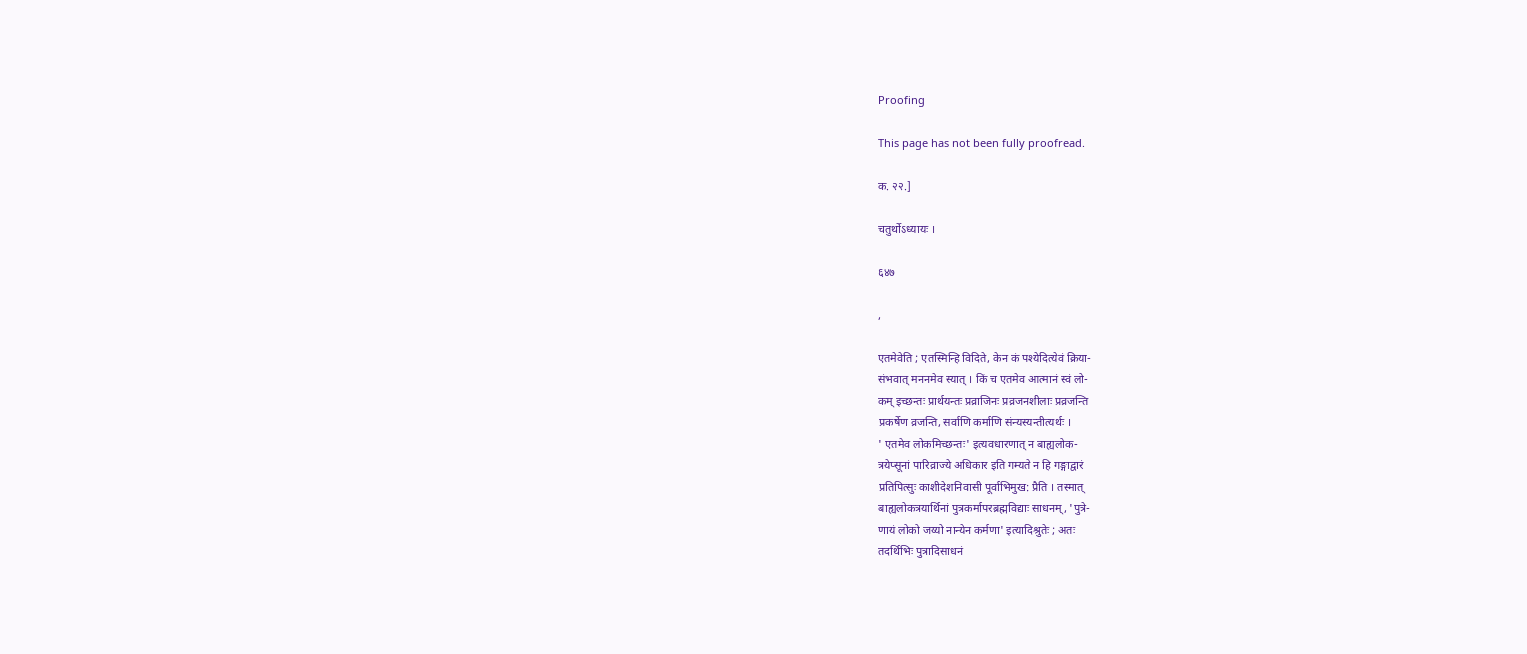Proofing

This page has not been fully proofread.

क. २२.]

चतुर्थोऽध्यायः ।

६४७

,

एतमेवेति ; एतस्मिन्हि विदिते, केन कं पश्येदित्येवं क्रिया-
संभवात् मननमेव स्यात् । किं च एतमेव आत्मानं स्वं लो-
कम् इच्छन्तः प्रार्थयन्तः प्रव्राजिनः प्रव्रजनशीलाः प्रव्रजन्ति
प्रकर्षेण व्रजन्ति, सर्वाणि कर्माणि संन्यस्यन्तीत्यर्थः ।
' एतमेव लोकमिच्छन्तः' इत्यवधारणात् न बाह्यलोक-
त्रयेप्सूनां पारिव्राज्ये अधिकार इति गम्यते न हि गङ्गाद्वारं
प्रतिपित्सुः काशीदेशनिवासी पूर्वाभिमुख: प्रैति । तस्मात्
बाह्यलोकत्रयार्थिनां पुत्रकर्मापरब्रह्मविद्याः साधनम्, 'पुत्रे-
णायं लोको जय्यो नान्येन कर्मणा' इत्यादिश्रुतेः ; अतः
तदर्थिभिः पुत्रादिसाधनं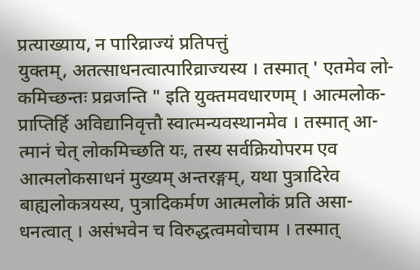प्रत्याख्याय, न पारिव्राज्यं प्रतिपत्तुं
युक्तम्, अतत्साधनत्वात्पारिव्राज्यस्य । तस्मात् ' एतमेव लो-
कमिच्छन्तः प्रव्रजन्ति " इति युक्तमवधारणम् । आत्मलोक-
प्राप्तिर्हि अविद्यानिवृत्तौ स्वात्मन्यवस्थानमेव । तस्मात् आ-
त्मानं चेत् लोकमिच्छति यः, तस्य सर्वक्रियोपरम एव
आत्मलोकसाधनं मुख्यम् अन्तरङ्गम्, यथा पुत्रादिरेव
बाह्यलोकत्रयस्य, पुत्रादिकर्मण आत्मलोकं प्रति असा-
धनत्वात् । असंभवेन च विरुद्धत्वमवोचाम । तस्मात्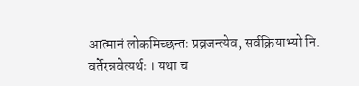आत्मानं लोकमिच्छन्तः प्रव्रजन्त्येव, सर्वक्रियाभ्यो नि.
वर्तेरन्नवेत्यर्थः । यथा च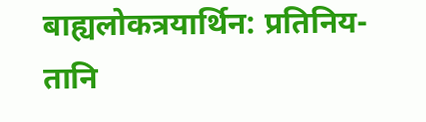बाह्यलोकत्रयार्थिन: प्रतिनिय-
तानि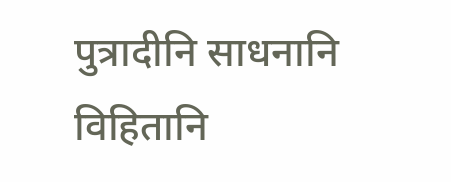पुत्रादीनि साधनानि विहितानि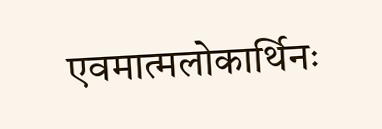एवमात्मलोकार्थिनः